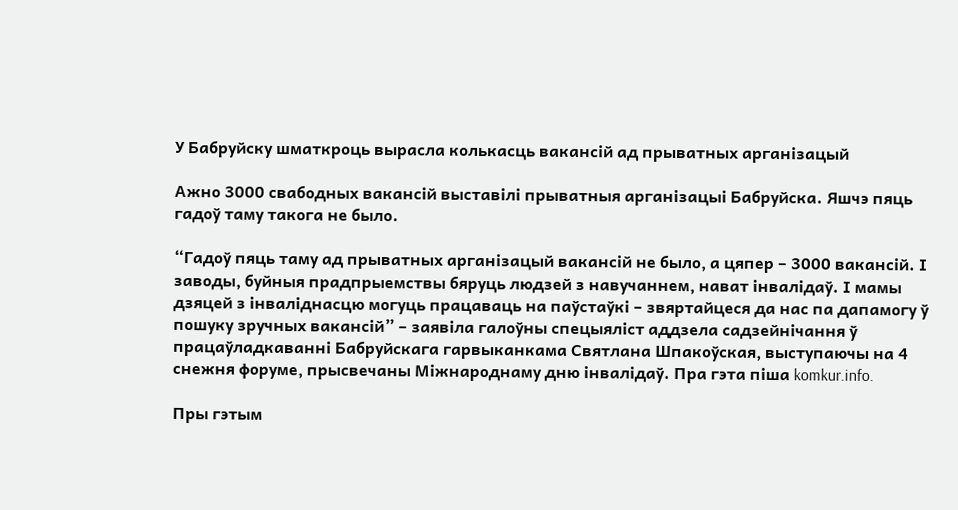У Бабруйску шматкроць вырасла колькасць вакансій ад прыватных арганізацый

Ажно 3000 свабодных вакансій выставілі прыватныя арганізацыі Бабруйска. Яшчэ пяць гадоў таму такога не было.

“Гадоў пяць таму ад прыватных арганізацый вакансій не было, а цяпер – 3000 вакансій. І заводы, буйныя прадпрыемствы бяруць людзей з навучаннем, нават інвалідаў. І мамы дзяцей з інваліднасцю могуць працаваць на паўстаўкі – звяртайцеся да нас па дапамогу ў пошуку зручных вакансій” – заявіла галоўны спецыяліст аддзела садзейнічання ў працаўладкаванні Бабруйскага гарвыканкама Святлана Шпакоўская, выступаючы на 4 снежня форуме, прысвечаны Міжнароднаму дню інвалідаў. Пра гэта піша komkur.info.

Пры гэтым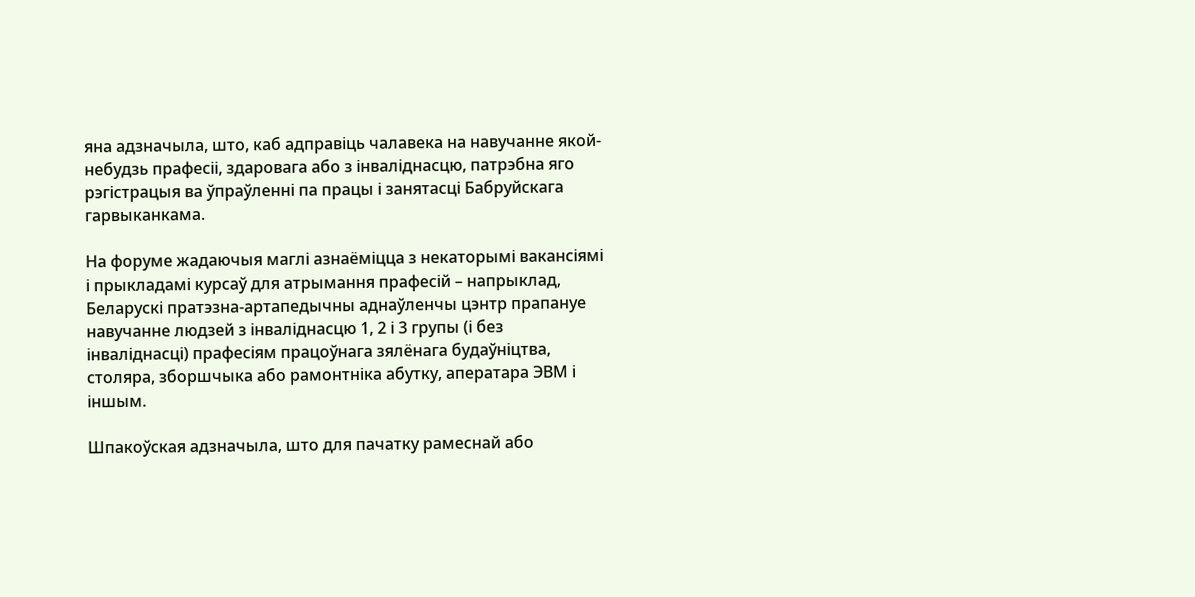яна адзначыла, што, каб адправіць чалавека на навучанне якой-небудзь прафесіі, здаровага або з інваліднасцю, патрэбна яго рэгістрацыя ва ўпраўленні па працы і занятасці Бабруйскага гарвыканкама.

На форуме жадаючыя маглі азнаёміцца з некаторымі вакансіямі і прыкладамі курсаў для атрымання прафесій – напрыклад, Беларускі пратэзна-артапедычны аднаўленчы цэнтр прапануе навучанне людзей з інваліднасцю 1, 2 і 3 групы (і без інваліднасці) прафесіям працоўнага зялёнага будаўніцтва, столяра, зборшчыка або рамонтніка абутку, аператара ЭВМ і іншым.

Шпакоўская адзначыла, што для пачатку рамеснай або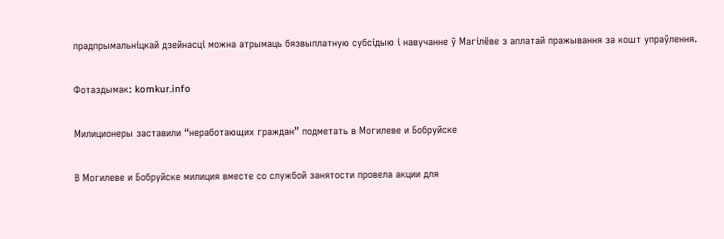прадпрымальніцкай дзейнасці можна атрымаць бязвыплатную субсідыю і навучанне ў Магілёве з аплатай пражывання за кошт упраўлення.

Фотаздымак: komkur.info

Милиционеры заставили “неработающих граждан” подметать в Могилеве и Бобруйске

В Могилеве и Бобруйске милиция вместе со службой занятости провела акции для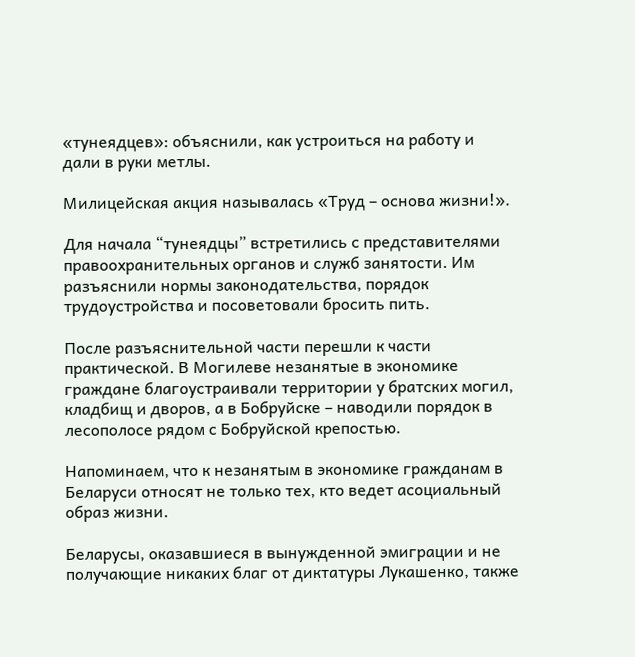«тунеядцев»: объяснили, как устроиться на работу и дали в руки метлы.

Милицейская акция называлась «Труд – основа жизни!».

Для начала “тунеядцы” встретились с представителями правоохранительных органов и служб занятости. Им разъяснили нормы законодательства, порядок трудоустройства и посоветовали бросить пить.

После разъяснительной части перешли к части практической. В Могилеве незанятые в экономике граждане благоустраивали территории у братских могил, кладбищ и дворов, а в Бобруйске – наводили порядок в лесополосе рядом с Бобруйской крепостью.

Напоминаем, что к незанятым в экономике гражданам в Беларуси относят не только тех, кто ведет асоциальный образ жизни.

Беларусы, оказавшиеся в вынужденной эмиграции и не получающие никаких благ от диктатуры Лукашенко, также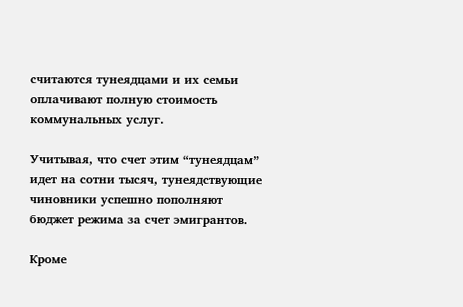считаются тунеядцами и их семьи оплачивают полную стоимость коммунальных услуг.

Учитывая, что счет этим “тунеядцам” идет на сотни тысяч, тунеядствующие чиновники успешно пополняют бюджет режима за счет эмигрантов.

Кроме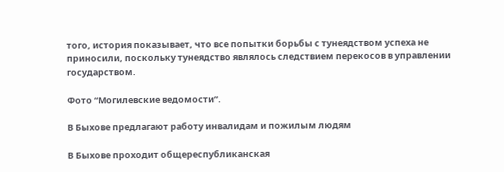того, история показывает, что все попытки борьбы с тунеядством успеха не приносили, поскольку тунеядство являлось следствием перекосов в управлении государством.

Фото “Могилевские ведомости”.

В Быхове предлагают работу инвалидам и пожилым людям

В Быхове проходит общереспубликанская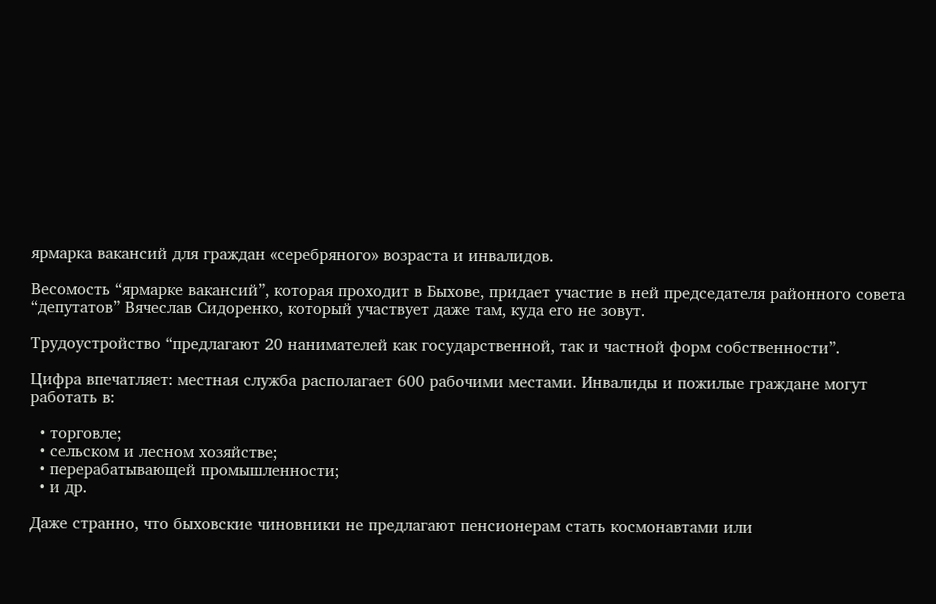ярмарка вакансий для граждан «серебряного» возраста и инвалидов.

Весомость “ярмарке вакансий”, которая проходит в Быхове, придает участие в ней председателя районного совета “депутатов” Вячеслав Сидоренко, который участвует даже там, куда его не зовут.

Трудоустройство “предлагают 20 нанимателей как государственной, так и частной форм собственности”.

Цифра впечатляет: местная служба располагает 600 рабочими местами. Инвалиды и пожилые граждане могут работать в:

  • торговле;
  • сельском и лесном хозяйстве;
  • перерабатывающей промышленности;
  • и др.

Даже странно, что быховские чиновники не предлагают пенсионерам стать космонавтами или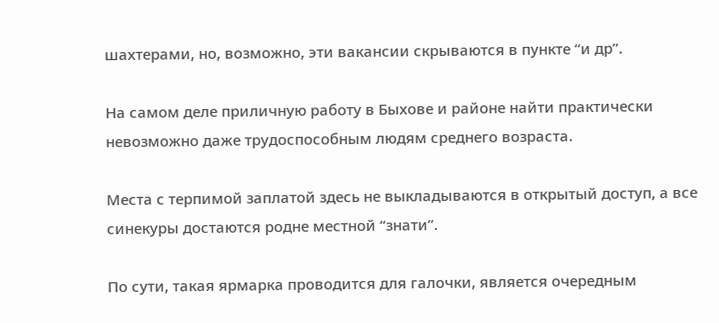шахтерами, но, возможно, эти вакансии скрываются в пункте “и др”.

На самом деле приличную работу в Быхове и районе найти практически невозможно даже трудоспособным людям среднего возраста.

Места с терпимой заплатой здесь не выкладываются в открытый доступ, а все синекуры достаются родне местной “знати”.

По сути, такая ярмарка проводится для галочки, является очередным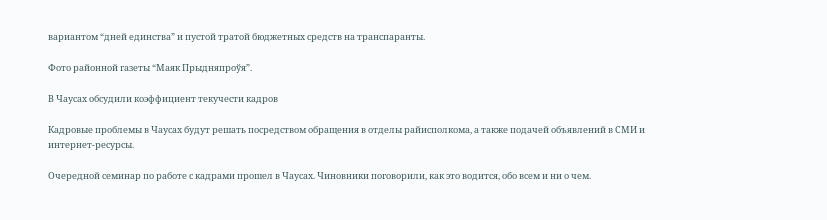вариантом “дней единства” и пустой тратой бюджетных средств на транспаранты.

Фото районной газеты “Маяк Прыдняпроўя”.

В Чаусах обсудили коэффициент текучести кадров

Кадровые проблемы в Чаусах будут решать посредством обращения в отделы райисполкома, а также подачей объявлений в СМИ и интернет-ресурсы.

Очередной семинар по работе с кадрами прошел в Чаусах. Чиновники поговорили, как это водится, обо всем и ни о чем.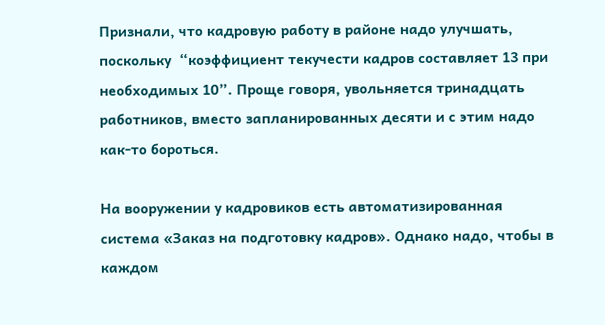Признали, что кадровую работу в районе надо улучшать, поскольку  “коэффициент текучести кадров составляет 13 при необходимых 10”. Проще говоря, увольняется тринадцать работников, вместо запланированных десяти и с этим надо как-то бороться.

На вооружении у кадровиков есть автоматизированная система «Заказ на подготовку кадров». Однако надо, чтобы в каждом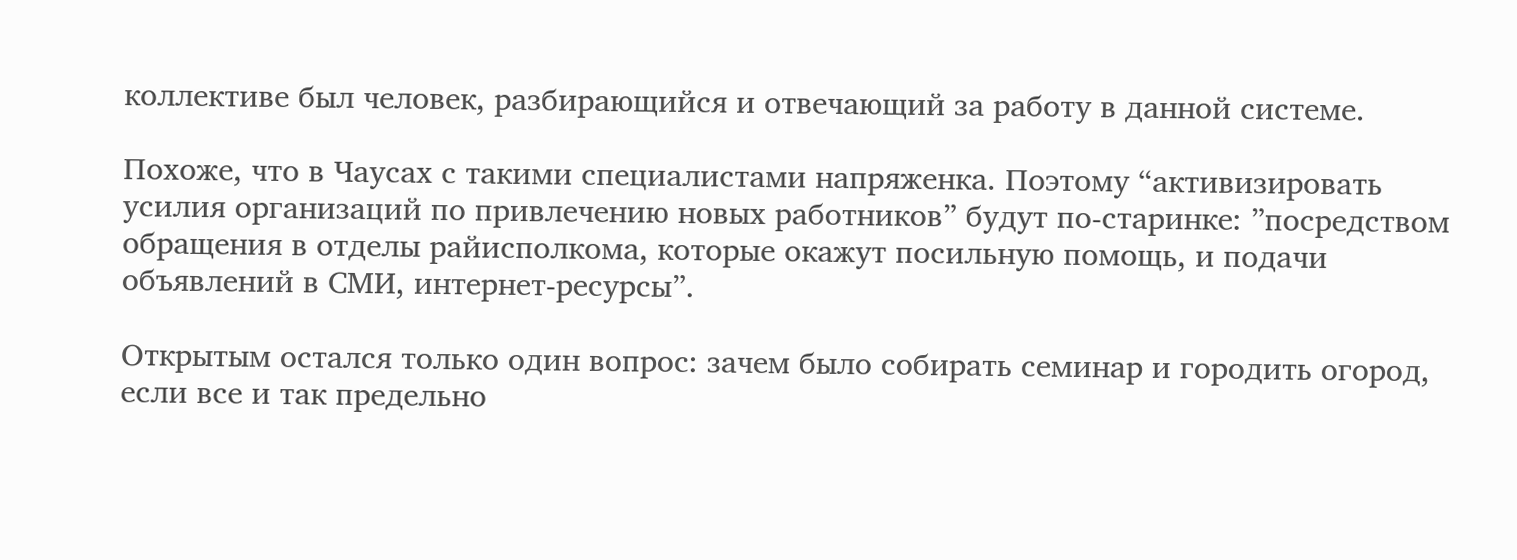коллективе был человек, разбирающийся и отвечающий за работу в данной системе.

Похоже, что в Чаусах с такими специалистами напряженка. Поэтому “активизировать усилия организаций по привлечению новых работников” будут по-старинке: ”посредством обращения в отделы райисполкома, которые окажут посильную помощь, и подачи объявлений в СМИ, интернет-ресурсы”.

Открытым остался только один вопрос: зачем было собирать семинар и городить огород, если все и так предельно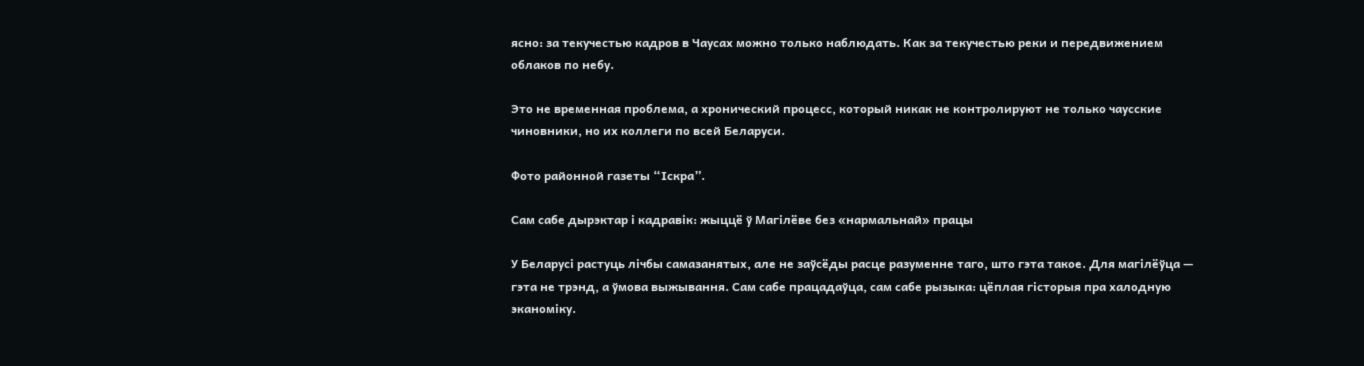ясно: за текучестью кадров в Чаусах можно только наблюдать. Как за текучестью реки и передвижением облаков по небу.

Это не временная проблема, а хронический процесс, который никак не контролируют не только чаусские чиновники, но их коллеги по всей Беларуси.

Фото районной газеты “Іскра”.

Сам сабе дырэктар і кадравік: жыццё ў Магілёве без «нармальнай» працы

У Беларусі растуць лічбы самазанятых, але не заўсёды расце разуменне таго, што гэта такое. Для магілёўца — гэта не трэнд, а ўмова выжывання. Сам сабе працадаўца, сам сабе рызыка: цёплая гісторыя пра халодную эканоміку.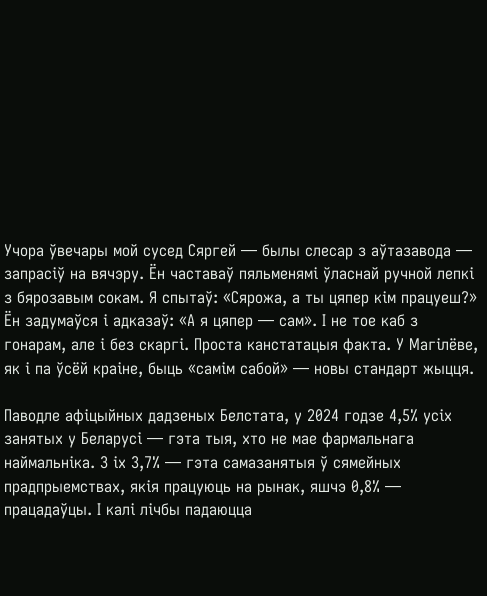Учора ўвечары мой сусед Сяргей — былы слесар з аўтазавода — запрасіў на вячэру. Ён частаваў пяльменямі ўласнай ручной лепкі з бярозавым сокам. Я спытаў: «Сярожа, а ты цяпер кім працуеш?» Ён задумаўся і адказаў: «А я цяпер — сам». І не тое каб з гонарам, але і без скаргі. Проста канстатацыя факта. У Магілёве, як і па ўсёй краіне, быць «самім сабой» — новы стандарт жыцця.

Паводле афіцыйных дадзеных Белстата, у 2024 годзе 4,5% усіх занятых у Беларусі — гэта тыя, хто не мае фармальнага наймальніка. З іх 3,7% — гэта самазанятыя ў сямейных прадпрыемствах, якія працуюць на рынак, яшчэ 0,8% — працадаўцы. І калі лічбы падаюцца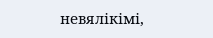невялікімі,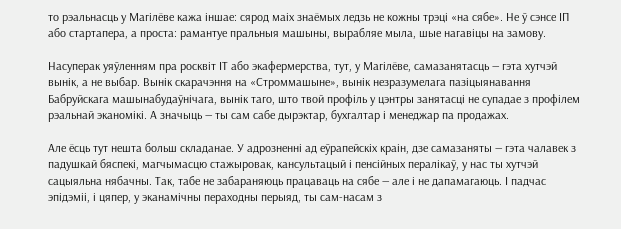то рэальнасць у Магілёве кажа іншае: сярод маіх знаёмых ледзь не кожны трэці «на сябе». Не ў сэнсе ІП або стартапера, а проста: рамантуе пральныя машыны, вырабляе мыла, шые нагавіцы на замову.

Насуперак уяўленням пра росквіт ІТ або экафермерства, тут, у Магілёве, самазанятасць — гэта хутчэй вынік, а не выбар. Вынік скарачэння на «Строммашыне», вынік незразумелага пазіцыянавання Бабруйскага машынабудаўнічага, вынік таго, што твой профіль у цэнтры занятасці не супадае з профілем рэальнай эканомікі. А значыць — ты сам сабе дырэктар, бухгалтар і менеджар па продажах.

Але ёсць тут нешта больш складанае. У адрозненні ад еўрапейскіх краін, дзе самазаняты — гэта чалавек з падушкай бяспекі, магчымасцю стажыровак, кансультацый і пенсійных пералікаў, у нас ты хутчэй сацыяльна нябачны. Так, табе не забараняюць працаваць на сябе — але і не дапамагаюць. І падчас эпідэміі, і цяпер, у эканамічны пераходны перыяд, ты сам-насам з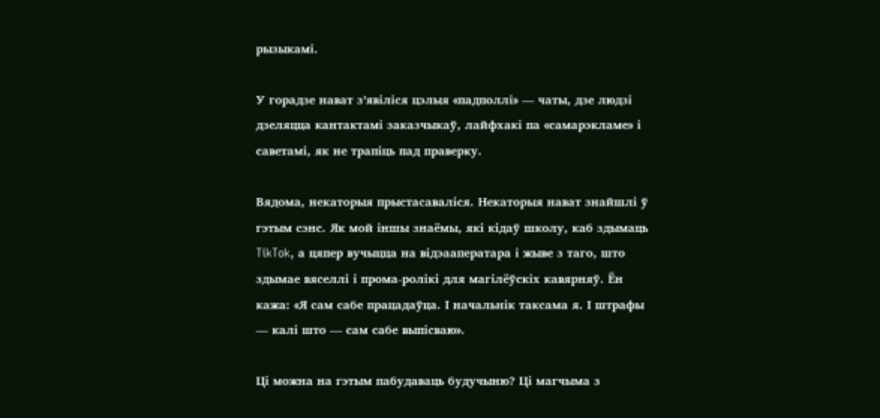рызыкамі.

У горадзе нават з’явіліся цэлыя «падполлі» — чаты, дзе людзі дзеляцца кантактамі заказчыкаў, лайфхакі па «самарэкламе» і саветамі, як не трапіць пад праверку.

Вядома, некаторыя прыстасаваліся. Некаторыя нават знайшлі ў гэтым сэнс. Як мой іншы знаёмы, які кідаў школу, каб здымаць TikTok, а цяпер вучыцца на відэааператара і жыве з таго, што здымае вяселлі і прома-ролікі для магілёўскіх кавярняў. Ён кажа: «Я сам сабе працадаўца. І начальнік таксама я. І штрафы — калі што — сам сабе выпісваю».

Ці можна на гэтым пабудаваць будучыню? Ці магчыма з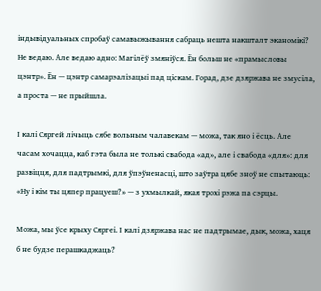індывідуальных спробаў самавыжывання сабраць нешта накшталт эканомікі? Не ведаю. Але ведаю адно: Магілёў змяніўся. Ён больш не «прамысловы цэнтр». Ён — цэнтр самарэалізацыі пад ціскам. Горад, дзе дзяржава не змусіла, а проста — не прыйшла.

І калі Сяргей лічыць сябе вольным чалавекам — можа, так яно і ёсць. Але часам хочацца, каб гэта была не толькі свабода «ад», але і свабода «для»: для развіцця, для падтрымкі, для ўпэўненасці, што заўтра цябе зноў не спытаюць: «Ну і кім ты цяпер працуеш?» — з ухмылкай, якая трохі рэжа па сэрцы.

Можа, мы ўсе крыху Сяргеі. І калі дзяржава нас не падтрымае, дык, можа, хаця б не будзе перашкаджаць?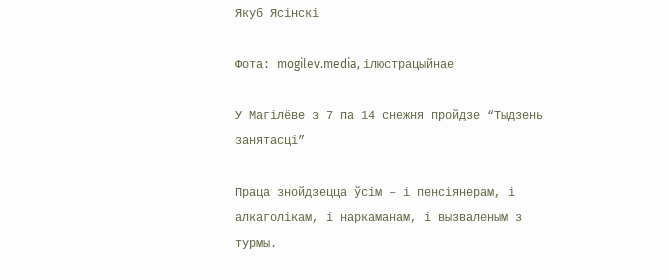Якуб Ясінскі

Фота: mogilev.media, ілюстрацыйнае

У Магілёве з 7 па 14 снежня пройдзе “Тыдзень занятасці”

Праца знойдзецца ўсім – і пенсіянерам, і алкаголікам, і наркаманам, і вызваленым з турмы.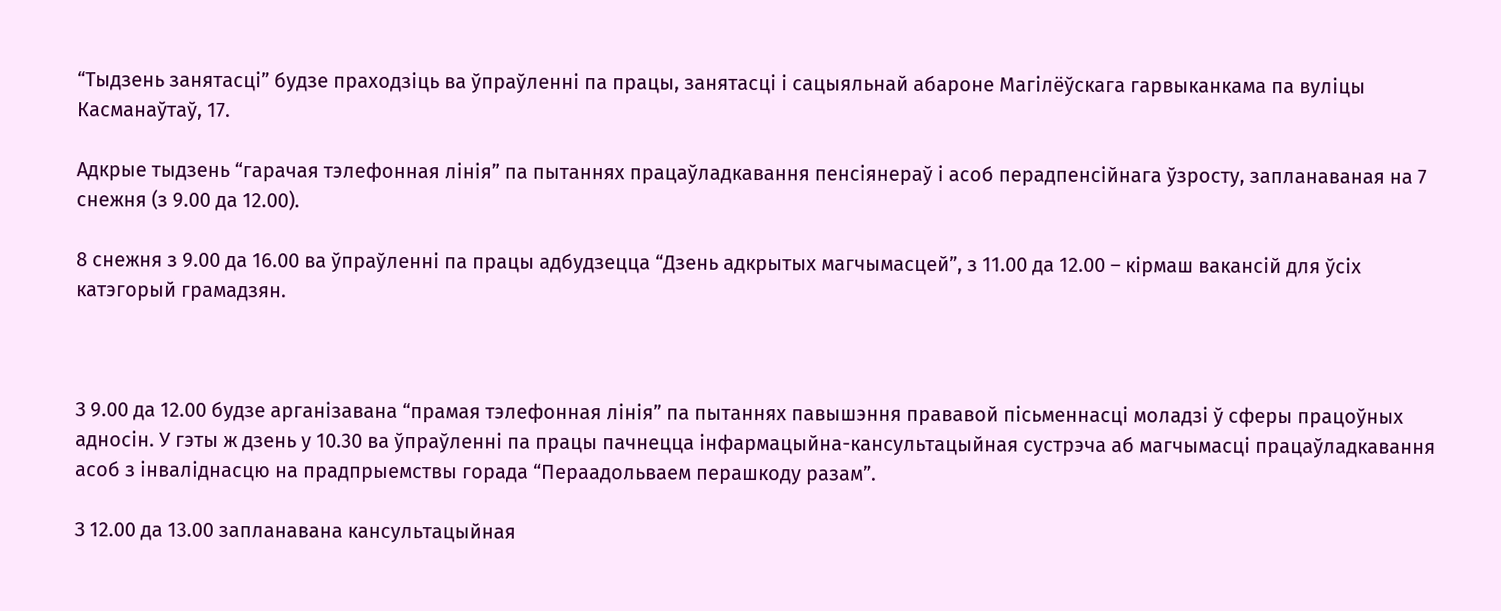“Тыдзень занятасці” будзе праходзіць ва ўпраўленні па працы, занятасці і сацыяльнай абароне Магілёўскага гарвыканкама па вуліцы Касманаўтаў, 17.

Адкрые тыдзень “гарачая тэлефонная лінія” па пытаннях працаўладкавання пенсіянераў і асоб перадпенсійнага ўзросту, запланаваная на 7 снежня (з 9.00 да 12.00).

8 снежня з 9.00 да 16.00 ва ўпраўленні па працы адбудзецца “Дзень адкрытых магчымасцей”, з 11.00 да 12.00 – кірмаш вакансій для ўсіх катэгорый грамадзян.



З 9.00 да 12.00 будзе арганізавана “прамая тэлефонная лінія” па пытаннях павышэння прававой пісьменнасці моладзі ў сферы працоўных адносін. У гэты ж дзень у 10.30 ва ўпраўленні па працы пачнецца інфармацыйна-кансультацыйная сустрэча аб магчымасці працаўладкавання асоб з інваліднасцю на прадпрыемствы горада “Пераадольваем перашкоду разам”.

З 12.00 да 13.00 запланавана кансультацыйная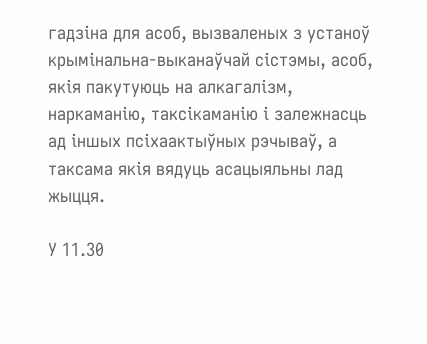гадзіна для асоб, вызваленых з устаноў крымінальна-выканаўчай сістэмы, асоб, якія пакутуюць на алкагалізм, наркаманію, таксікаманію і залежнасць ад іншых псіхаактыўных рэчываў, а таксама якія вядуць асацыяльны лад жыцця.

У 11.30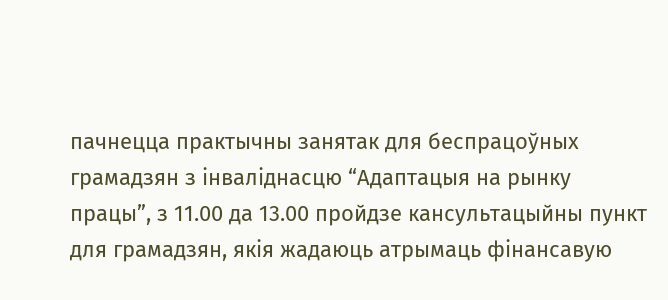пачнецца практычны занятак для беспрацоўных грамадзян з інваліднасцю “Адаптацыя на рынку працы”, з 11.00 да 13.00 пройдзе кансультацыйны пункт для грамадзян, якія жадаюць атрымаць фінансавую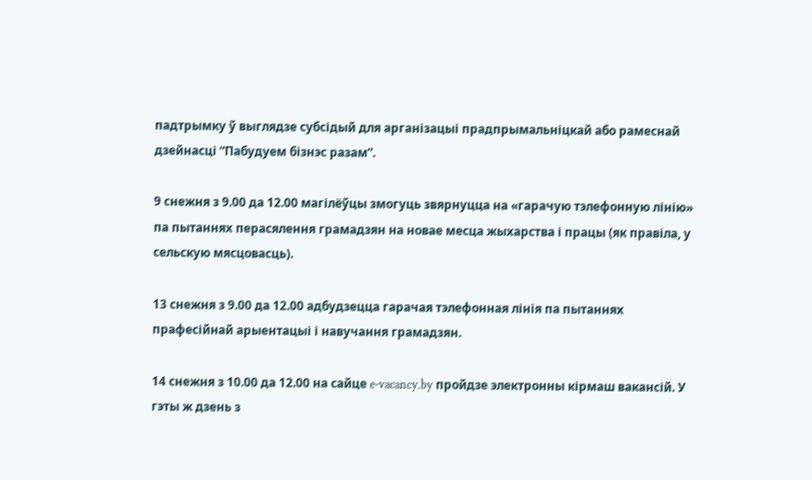падтрымку ў выглядзе субсідый для арганізацыі прадпрымальніцкай або рамеснай дзейнасці “Пабудуем бізнэс разам”.

9 снежня з 9.00 да 12.00 магілёўцы змогуць звярнуцца на «гарачую тэлефонную лінію» па пытаннях перасялення грамадзян на новае месца жыхарства і працы (як правіла, у сельскую мясцовасць).

13 снежня з 9.00 да 12.00 адбудзецца гарачая тэлефонная лінія па пытаннях прафесійнай арыентацыі і навучання грамадзян.

14 снежня з 10.00 да 12.00 на сайце e-vacancy.by пройдзе электронны кірмаш вакансій. У гэты ж дзень з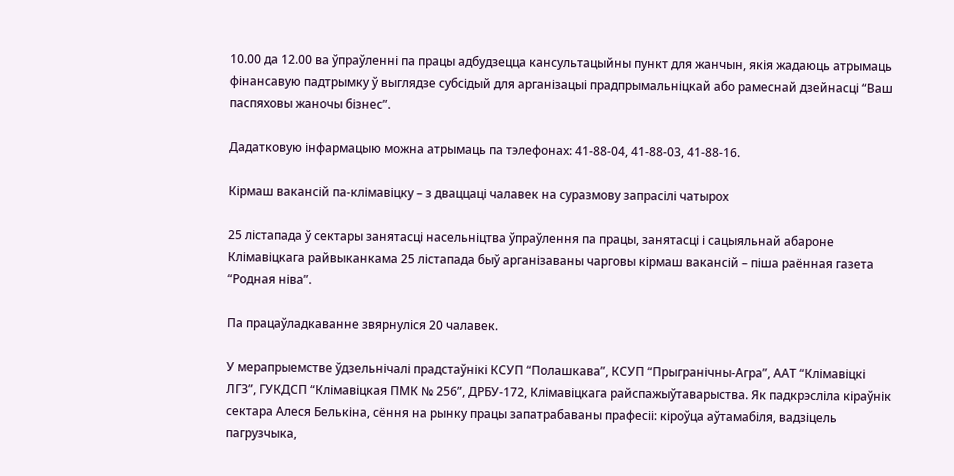10.00 да 12.00 ва ўпраўленні па працы адбудзецца кансультацыйны пункт для жанчын, якія жадаюць атрымаць фінансавую падтрымку ў выглядзе субсідый для арганізацыі прадпрымальніцкай або рамеснай дзейнасці “Ваш паспяховы жаночы бізнес”.

Дадатковую інфармацыю можна атрымаць па тэлефонах: 41-88-04, 41-88-03, 41-88-16.

Кірмаш вакансій па-клімавіцку – з дваццаці чалавек на суразмову запрасілі чатырох

25 лістапада ў сектары занятасці насельніцтва ўпраўлення па працы, занятасці і сацыяльнай абароне Клімавіцкага райвыканкама 25 лістапада быў арганізаваны чарговы кірмаш вакансій – піша раённая газета “Родная ніва”.

Па працаўладкаванне звярнуліся 20 чалавек.

У мерапрыемстве ўдзельнічалі прадстаўнікі КСУП “Полашкава”, КСУП “Прыгранічны-Агра”, ААТ “Клімавіцкі ЛГЗ”, ГУКДСП “Клімавіцкая ПМК № 256”, ДРБУ-172, Клімавіцкага райспажыўтаварыства. Як падкрэсліла кіраўнік сектара Алеся Белькіна, сёння на рынку працы запатрабаваны прафесіі: кіроўца аўтамабіля, вадзіцель пагрузчыка,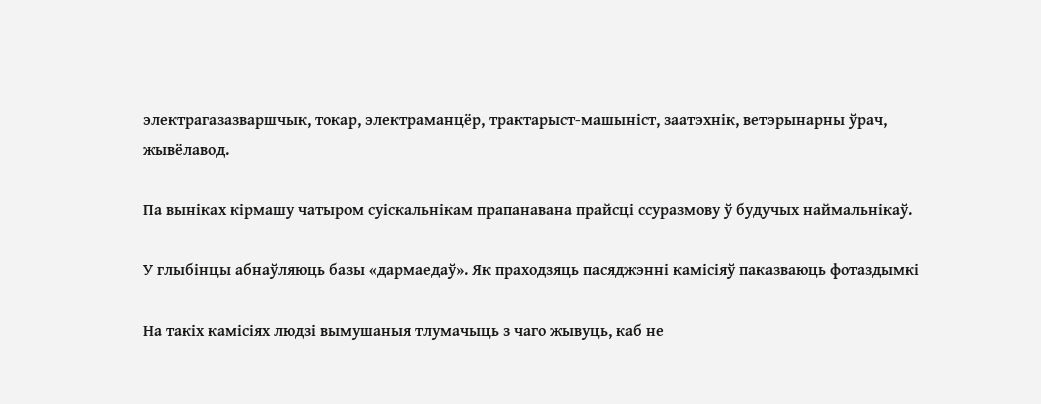электрагазазваршчык, токар, электраманцёр, трактарыст-машыніст, заатэхнік, ветэрынарны ўрач, жывёлавод.

Па выніках кірмашу чатыром суіскальнікам прапанавана прайсці ссуразмову ў будучых наймальнікаў.

У глыбінцы абнаўляюць базы «дармаедаў». Як праходзяць пасяджэнні камісіяў паказваюць фотаздымкі

На такіх камісіях людзі вымушаныя тлумачыць з чаго жывуць, каб не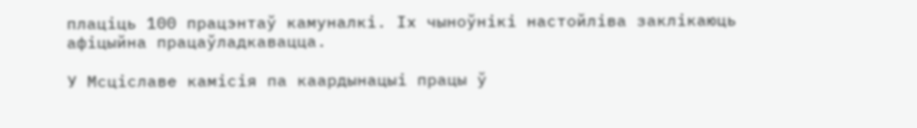плаціць 100 працэнтаў камуналкі. Іх чыноўнікі настойліва заклікаюць афіцыйна працаўладкавацца.

У Мсціславе камісія па каардынацыі працы ў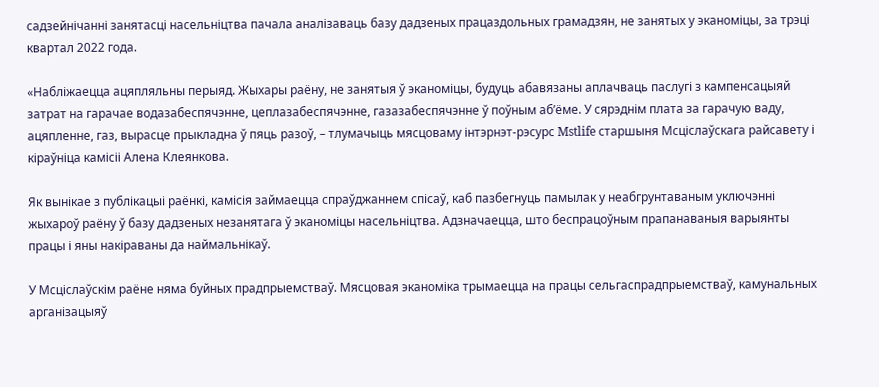садзейнічанні занятасці насельніцтва пачала аналізаваць базу дадзеных працаздольных грамадзян, не занятых у эканоміцы, за трэці квартал 2022 года.

«Набліжаецца ацяпляльны перыяд. Жыхары раёну, не занятыя ў эканоміцы, будуць абавязаны аплачваць паслугі з кампенсацыяй затрат на гарачае водазабеспячэнне, цеплазабеспячэнне, газазабеспячэнне ў поўным аб’ёме. У сярэднім плата за гарачую ваду, ацяпленне, газ, вырасце прыкладна ў пяць разоў, – тлумачыць мясцоваму інтэрнэт-рэсурс Mstlife старшыня Мсціслаўскага райсавету і кіраўніца камісіі Алена Клеянкова.

Як вынікае з публікацыі раёнкі, камісія займаецца спраўджаннем спісаў, каб пазбегнуць памылак у неабгрунтаваным уключэнні жыхароў раёну ў базу дадзеных незанятага ў эканоміцы насельніцтва. Адзначаецца, што беспрацоўным прапанаваныя варыянты працы і яны накіраваны да наймальнікаў.

У Мсціслаўскім раёне няма буйных прадпрыемстваў. Мясцовая эканоміка трымаецца на працы сельгаспрадпрыемстваў, камунальных арганізацыяў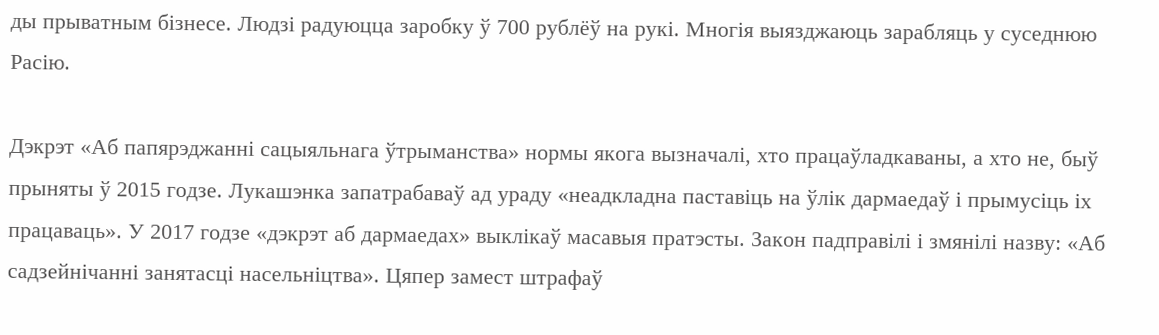ды прыватным бізнесе. Людзі радуюцца заробку ў 700 рублёў на рукі. Многія выязджаюць зарабляць у суседнюю Расію.

Дэкрэт «Аб папярэджанні сацыяльнага ўтрыманства» нормы якога вызначалі, хто працаўладкаваны, а хто не, быў прыняты ў 2015 годзе. Лукашэнка запатрабаваў ад ураду «неадкладна паставіць на ўлік дармаедаў і прымусіць іх працаваць». У 2017 годзе «дэкрэт аб дармаедах» выклікаў масавыя пратэсты. Закон падправілі і змянілі назву: «Аб садзейнічанні занятасці насельніцтва». Цяпер замест штрафаў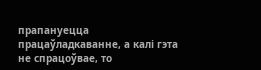прапануецца працаўладкаванне, а калі гэта не спрацоўвае, то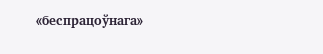«беспрацоўнага»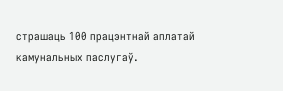страшаць 100 працэнтнай аплатай камунальных паслугаў.